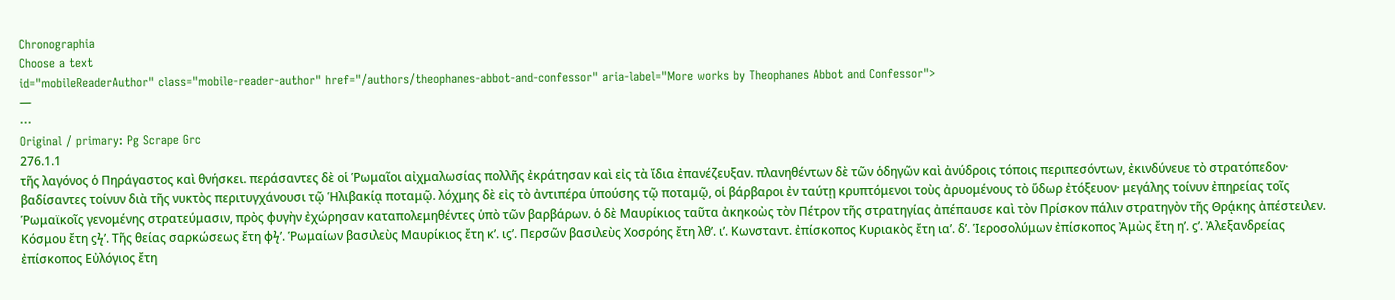Chronographia
Choose a text
id="mobileReaderAuthor" class="mobile-reader-author" href="/authors/theophanes-abbot-and-confessor" aria-label="More works by Theophanes Abbot and Confessor">
—
⋯
Original / primary: Pg Scrape Grc
276.1.1
τῆς λαγόνος ὁ Πηράγαστος καὶ θνήσκει. περάσαντες δὲ οἱ Ῥωμαῖοι αἰχμαλωσίας πολλῆς ἐκράτησαν καὶ εἰς τὰ ἴδια ἐπανέζευξαν. πλανηθέντων δὲ τῶν ὁδηγῶν καὶ ἀνύδροις τόποις περιπεσόντων, ἐκινδύνευε τὸ στρατόπεδον· βαδίσαντες τοίνυν διὰ τῆς νυκτὸς περιτυγχάνουσι τῷ Ἡλιβακίᾳ ποταμῷ. λόχμης δὲ εἰς τὸ ἀντιπέρα ὑπούσης τῷ ποταμῷ, οἱ βάρβαροι ἐν ταύτῃ κρυπτόμενοι τοὺς ἀρυομένους τὸ ὕδωρ ἐτόξευον· μεγάλης τοίνυν ἐπηρείας τοῖς Ῥωμαϊκοῖς γενομένης στρατεύμασιν, πρὸς φυγὴν ἐχώρησαν καταπολεμηθέντες ὑπὸ τῶν βαρβάρων. ὁ δὲ Μαυρίκιος ταῦτα ἀκηκοὼς τὸν Πέτρον τῆς στρατηγίας ἀπέπαυσε καὶ τὸν Πρίσκον πάλιν στρατηγὸν τῆς Θρᾴκης ἀπέστειλεν. Κόσμου ἔτη ϛϟʹ. Τῆς θείας σαρκώσεως ἔτη φϟʹ. Ῥωμαίων βασιλεὺς Μαυρίκιος ἔτη κʹ. ιϛʹ. Περσῶν βασιλεὺς Χοσρόης ἔτη λθʹ. ιʹ. Κωνσταντ. ἐπίσκοπος Κυριακὸς ἔτη ιαʹ. δʹ. Ἱεροσολύμων ἐπίσκοπος Ἀμὼς ἔτη ηʹ. ϛʹ. Ἀλεξανδρείας ἐπίσκοπος Εὐλόγιος ἔτη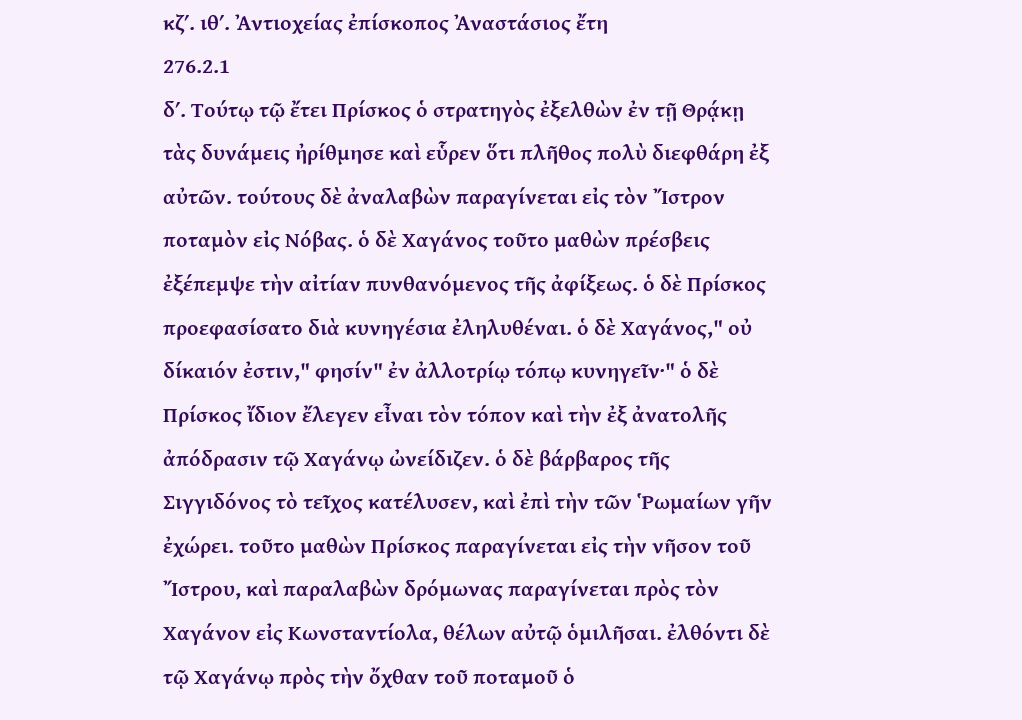κζʹ. ιθʹ. Ἀντιοχείας ἐπίσκοπος Ἀναστάσιος ἔτη
276.2.1
δʹ. Τούτῳ τῷ ἔτει Πρίσκος ὁ στρατηγὸς ἐξελθὼν ἐν τῇ Θρᾴκῃ τὰς δυνάμεις ἠρίθμησε καὶ εὗρεν ὅτι πλῆθος πολὺ διεφθάρη ἐξ αὐτῶν. τούτους δὲ ἀναλαβὼν παραγίνεται εἰς τὸν Ἴστρον ποταμὸν εἰς Νόβας. ὁ δὲ Χαγάνος τοῦτο μαθὼν πρέσβεις ἐξέπεμψε τὴν αἰτίαν πυνθανόμενος τῆς ἀφίξεως. ὁ δὲ Πρίσκος προεφασίσατο διὰ κυνηγέσια ἐληλυθέναι. ὁ δὲ Χαγάνος," οὐ δίκαιόν ἐστιν," φησίν" ἐν ἀλλοτρίῳ τόπῳ κυνηγεῖν·" ὁ δὲ Πρίσκος ἴδιον ἔλεγεν εἶναι τὸν τόπον καὶ τὴν ἐξ ἀνατολῆς ἀπόδρασιν τῷ Χαγάνῳ ὠνείδιζεν. ὁ δὲ βάρβαρος τῆς Σιγγιδόνος τὸ τεῖχος κατέλυσεν, καὶ ἐπὶ τὴν τῶν Ῥωμαίων γῆν ἐχώρει. τοῦτο μαθὼν Πρίσκος παραγίνεται εἰς τὴν νῆσον τοῦ Ἴστρου, καὶ παραλαβὼν δρόμωνας παραγίνεται πρὸς τὸν Χαγάνον εἰς Κωνσταντίολα, θέλων αὐτῷ ὁμιλῆσαι. ἐλθόντι δὲ τῷ Χαγάνῳ πρὸς τὴν ὄχθαν τοῦ ποταμοῦ ὁ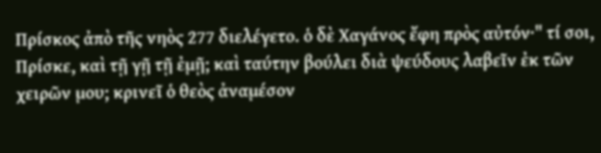Πρίσκος ἀπὸ τῆς νηὸς 277 διελέγετο. ὁ δὲ Χαγάνος ἔφη πρὸς αὐτόν·" τί σοι, Πρίσκε, καὶ τῇ γῇ τῇ ἐμῇ; καὶ ταύτην βούλει διὰ ψεύδους λαβεῖν ἐκ τῶν χειρῶν μου; κρινεῖ ὁ θεὸς ἀναμέσον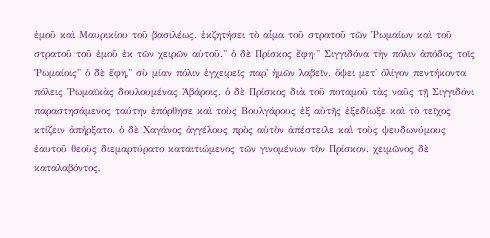ἐμοῦ καὶ Μαυρικίου τοῦ βασιλέως. ἐκζητήσει τὸ αἷμα τοῦ στρατοῦ τῶν Ῥωμαίων καὶ τοῦ στρατοῦ τοῦ ἐμοῦ ἐκ τῶν χειρῶν αὐτοῦ." ὁ δὲ Πρίσκος ἔφη·" Σιγγιδόνα τὴν πόλιν ἀπόδος τοῖς Ῥωμαίοις" ὁ δὲ ἔφη," σὺ μίαν πόλιν ἐγχειρεῖς παρ' ἡμῶν λαβεῖν. ὄψει μετ' ὀλίγον πεντήκοντα πόλεις Ῥωμαϊκὰς δουλουμένας Ἀβάροις. ὁ δὲ Πρίσκος διὰ τοῦ ποταμοῦ τὰς ναῦς τῇ Σιγγιδόνι παραστησάμενος ταύτην ἐπόρθησε καὶ τοὺς Βουλγάρους ἐξ αὐτῆς ἐξεδίωξε καὶ τὸ τεῖχος κτίζειν ἀπήρξατο. ὁ δὲ Χαγάνος ἀγγέλους πρὸς αὐτὸν ἀπέστειλε καὶ τοὺς ψευδωνύμους ἑαυτοῦ θεοὺς διεμαρτύρατο καταιτιώμενος τῶν γινομένων τὸν Πρίσκον. χειμῶνος δὲ καταλαβόντος,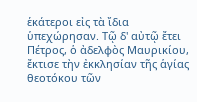ἑκάτεροι εἰς τὰ ἴδια ὑπεχώρησαν. Τῷ δ' αὐτῷ ἔτει Πέτρος, ὁ ἀδελφὸς Μαυρικίου, ἔκτισε τὴν ἐκκλησίαν τῆς ἁγίας θεοτόκου τῶν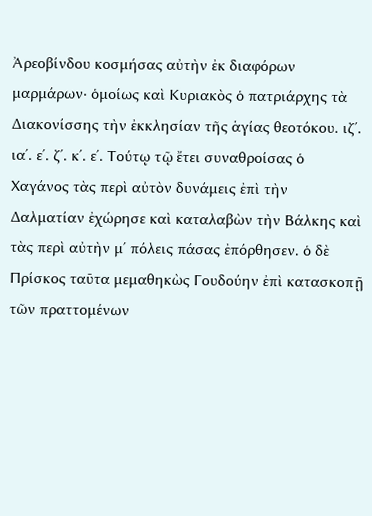Ἀρεοβίνδου κοσμήσας αὐτὴν ἐκ διαφόρων μαρμάρων· ὁμοίως καὶ Κυριακὸς ὁ πατριάρχης τὰ Διακονίσσης τὴν ἐκκλησίαν τῆς ἁγίας θεοτόκου. ιζʹ. ιαʹ. εʹ. ζʹ. κʹ. εʹ. Τούτῳ τῷ ἔτει συναθροίσας ὁ Χαγάνος τὰς περὶ αὐτὸν δυνάμεις ἐπὶ τὴν Δαλματίαν ἐχώρησε καὶ καταλαβὼν τὴν Βάλκης καὶ τὰς περὶ αὐτὴν μʹ πόλεις πάσας ἐπόρθησεν. ὁ δὲ Πρίσκος ταῦτα μεμαθηκὼς Γουδούην ἐπὶ κατασκοπῇ τῶν πραττομένων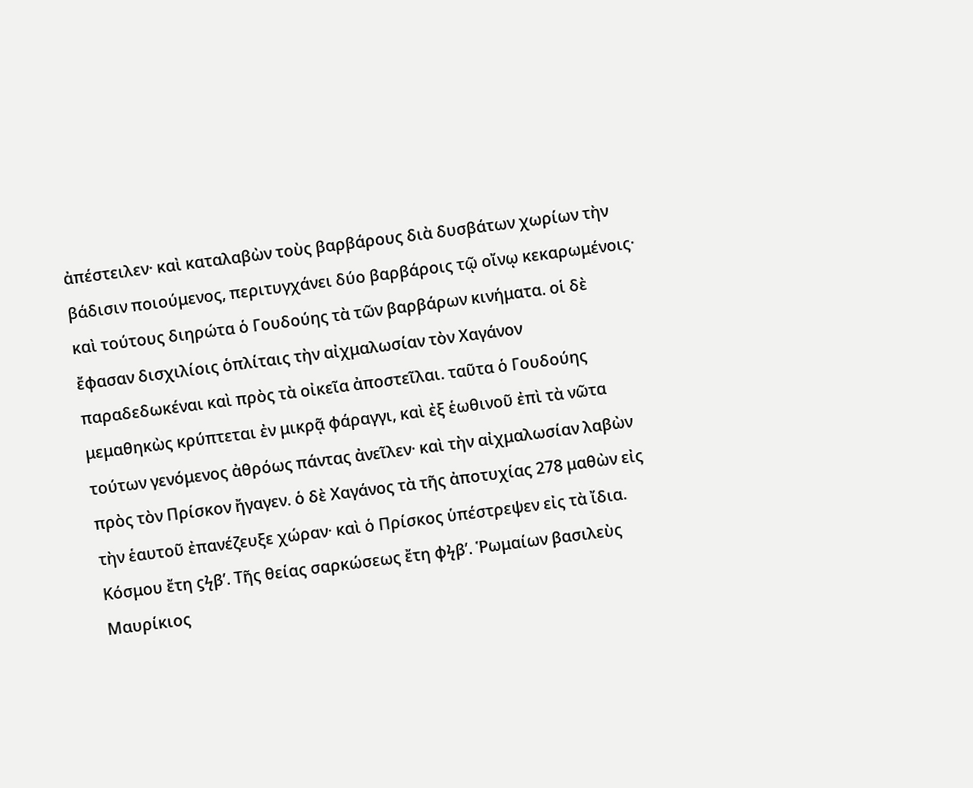ἀπέστειλεν· καὶ καταλαβὼν τοὺς βαρβάρους διὰ δυσβάτων χωρίων τὴν βάδισιν ποιούμενος, περιτυγχάνει δύο βαρβάροις τῷ οἴνῳ κεκαρωμένοις· καὶ τούτους διηρώτα ὁ Γουδούης τὰ τῶν βαρβάρων κινήματα. οἱ δὲ ἔφασαν δισχιλίοις ὁπλίταις τὴν αἰχμαλωσίαν τὸν Χαγάνον παραδεδωκέναι καὶ πρὸς τὰ οἰκεῖα ἀποστεῖλαι. ταῦτα ὁ Γουδούης μεμαθηκὼς κρύπτεται ἐν μικρᾷ φάραγγι, καὶ ἐξ ἑωθινοῦ ἐπὶ τὰ νῶτα τούτων γενόμενος ἀθρόως πάντας ἀνεῖλεν· καὶ τὴν αἰχμαλωσίαν λαβὼν πρὸς τὸν Πρίσκον ἤγαγεν. ὁ δὲ Χαγάνος τὰ τῆς ἀποτυχίας 278 μαθὼν εἰς τὴν ἑαυτοῦ ἐπανέζευξε χώραν· καὶ ὁ Πρίσκος ὑπέστρεψεν εἰς τὰ ἴδια. Κόσμου ἔτη ϛϟβʹ. Τῆς θείας σαρκώσεως ἔτη φϟβʹ. Ῥωμαίων βασιλεὺς Μαυρίκιος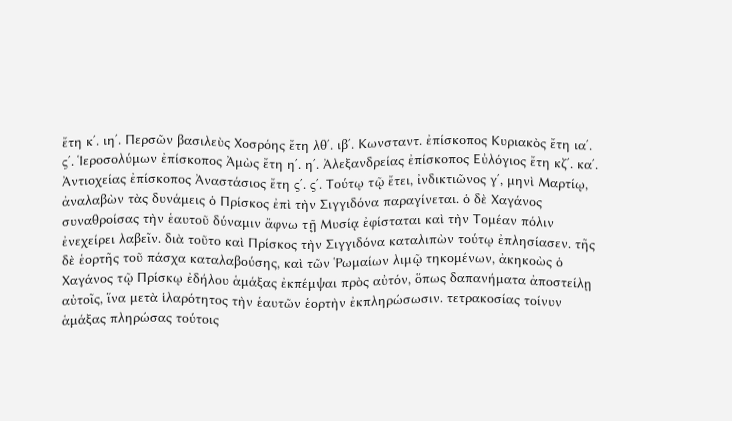ἔτη κʹ. ιηʹ. Περσῶν βασιλεὺς Χοσρόης ἔτη λθʹ. ιβʹ. Κωνσταντ. ἐπίσκοπος Κυριακὸς ἔτη ιαʹ. ϛʹ. Ἱεροσολύμων ἐπίσκοπος Ἀμὼς ἔτη ηʹ. ηʹ. Ἀλεξανδρείας ἐπίσκοπος Εὐλόγιος ἔτη κζʹ. καʹ. Ἀντιοχείας ἐπίσκοπος Ἀναστάσιος ἔτη ϛʹ. ϛʹ. Τούτῳ τῷ ἔτει, ἰνδικτιῶνος γʹ, μηνὶ Μαρτίῳ, ἀναλαβὼν τὰς δυνάμεις ὁ Πρίσκος ἐπὶ τὴν Σιγγιδόνα παραγίνεται. ὁ δὲ Χαγάνος συναθροίσας τὴν ἑαυτοῦ δύναμιν ἄφνω τῇ Μυσίᾳ ἐφίσταται καὶ τὴν Τομέαν πόλιν ἐνεχείρει λαβεῖν. διὰ τοῦτο καὶ Πρίσκος τὴν Σιγγιδόνα καταλιπὼν τούτῳ ἐπλησίασεν. τῆς δὲ ἑορτῆς τοῦ πάσχα καταλαβούσης, καὶ τῶν Ῥωμαίων λιμῷ τηκομένων, ἀκηκοὼς ὁ Χαγάνος τῷ Πρίσκῳ ἐδήλου ἁμάξας ἐκπέμψαι πρὸς αὐτόν, ὅπως δαπανήματα ἀποστείλῃ αὐτοῖς, ἵνα μετὰ ἱλαρότητος τὴν ἑαυτῶν ἑορτὴν ἐκπληρώσωσιν. τετρακοσίας τοίνυν ἁμάξας πληρώσας τούτοις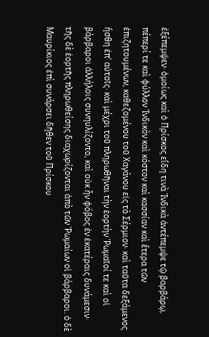ἐξέπεμψεν· ὁμοίως καὶ ὁ Πρίσκος εἴδη τινὰ Ἰνδικὰ ἀντέπεμψε τῷ βαρβάρῳ, πέπερί τε καὶ φύλλον Ἰνδικὸν καὶ κόστον καὶ κασσίαν καὶ ἕτερα τῶν ἐπιζητουμένων, καθεζομένου τοῦ Χαγάνου εἰς τὸ Σέρμιον· καὶ ταῦτα δεξάμενος ἥσθη ἐπ' αὐτοῖς· καὶ μέχρι τοῦ πληρωθῆναι τὴν ἑορτὴν Ῥωμαῖοί τε καὶ οἱ βάρβαροι ἀλλήλοις συνηυλίζοντο, καὶ οὐκ ἦν φόβος ἐν ἑκατέραις δυνάμεσιν· τῆς δὲ ἑορτῆς πληρωθείσης διαχωρίζονται ἀπὸ τῶν Ῥωμαίων οἱ βάρβαροι. ὁ δὲ Μαυρίκιος ἐπὶ συνάρσει δῆθεν τοῦ Πρίσκου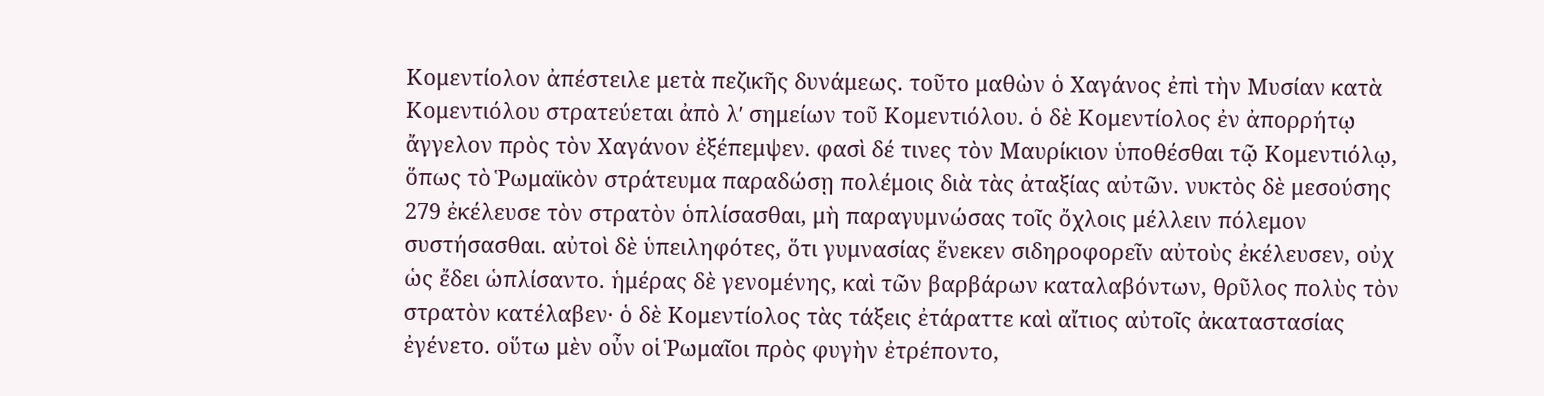Κομεντίολον ἀπέστειλε μετὰ πεζικῆς δυνάμεως. τοῦτο μαθὼν ὁ Χαγάνος ἐπὶ τὴν Μυσίαν κατὰ Κομεντιόλου στρατεύεται ἀπὸ λʹ σημείων τοῦ Κομεντιόλου. ὁ δὲ Κομεντίολος ἐν ἀπορρήτῳ ἄγγελον πρὸς τὸν Χαγάνον ἐξέπεμψεν. φασὶ δέ τινες τὸν Μαυρίκιον ὑποθέσθαι τῷ Κομεντιόλῳ, ὅπως τὸ Ῥωμαϊκὸν στράτευμα παραδώσῃ πολέμοις διὰ τὰς ἀταξίας αὐτῶν. νυκτὸς δὲ μεσούσης 279 ἐκέλευσε τὸν στρατὸν ὁπλίσασθαι, μὴ παραγυμνώσας τοῖς ὄχλοις μέλλειν πόλεμον συστήσασθαι. αὐτοὶ δὲ ὑπειληφότες, ὅτι γυμνασίας ἕνεκεν σιδηροφορεῖν αὐτοὺς ἐκέλευσεν, οὐχ ὡς ἔδει ὡπλίσαντο. ἡμέρας δὲ γενομένης, καὶ τῶν βαρβάρων καταλαβόντων, θρῦλος πολὺς τὸν στρατὸν κατέλαβεν· ὁ δὲ Κομεντίολος τὰς τάξεις ἐτάραττε καὶ αἴτιος αὐτοῖς ἀκαταστασίας ἐγένετο. οὕτω μὲν οὖν οἱ Ῥωμαῖοι πρὸς φυγὴν ἐτρέποντο,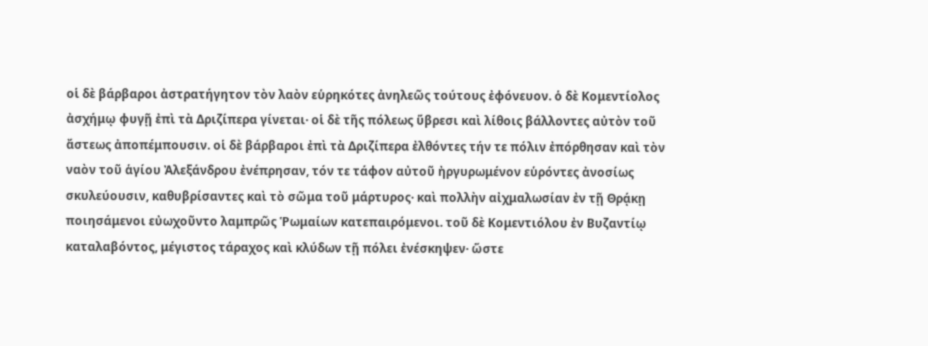οἱ δὲ βάρβαροι ἀστρατήγητον τὸν λαὸν εὑρηκότες ἀνηλεῶς τούτους ἐφόνευον. ὁ δὲ Κομεντίολος ἀσχήμῳ φυγῇ ἐπὶ τὰ Δριζίπερα γίνεται· οἱ δὲ τῆς πόλεως ὕβρεσι καὶ λίθοις βάλλοντες αὐτὸν τοῦ ἄστεως ἀποπέμπουσιν. οἱ δὲ βάρβαροι ἐπὶ τὰ Δριζίπερα ἐλθόντες τήν τε πόλιν ἐπόρθησαν καὶ τὸν ναὸν τοῦ ἁγίου Ἀλεξάνδρου ἐνέπρησαν, τόν τε τάφον αὐτοῦ ἠργυρωμένον εὑρόντες ἀνοσίως σκυλεύουσιν, καθυβρίσαντες καὶ τὸ σῶμα τοῦ μάρτυρος· καὶ πολλὴν αἰχμαλωσίαν ἐν τῇ Θρᾴκῃ ποιησάμενοι εὐωχοῦντο λαμπρῶς Ῥωμαίων κατεπαιρόμενοι. τοῦ δὲ Κομεντιόλου ἐν Βυζαντίῳ καταλαβόντος, μέγιστος τάραχος καὶ κλύδων τῇ πόλει ἐνέσκηψεν· ὥστε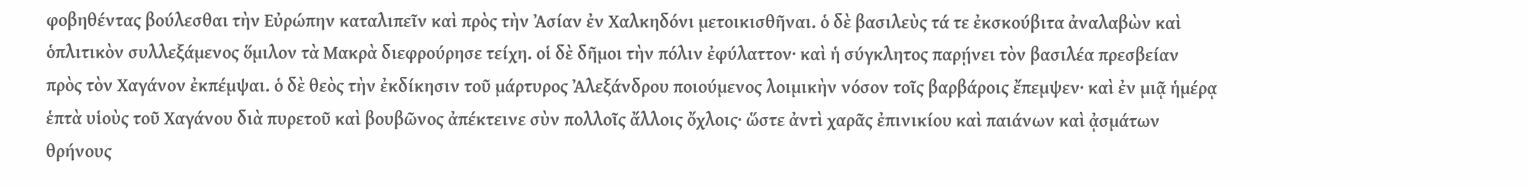φοβηθέντας βούλεσθαι τὴν Εὐρώπην καταλιπεῖν καὶ πρὸς τὴν Ἀσίαν ἐν Χαλκηδόνι μετοικισθῆναι. ὁ δὲ βασιλεὺς τά τε ἐκσκούβιτα ἀναλαβὼν καὶ ὁπλιτικὸν συλλεξάμενος ὅμιλον τὰ Μακρὰ διεφρούρησε τείχη. οἱ δὲ δῆμοι τὴν πόλιν ἐφύλαττον· καὶ ἡ σύγκλητος παρῄνει τὸν βασιλέα πρεσβείαν πρὸς τὸν Χαγάνον ἐκπέμψαι. ὁ δὲ θεὸς τὴν ἐκδίκησιν τοῦ μάρτυρος Ἀλεξάνδρου ποιούμενος λοιμικὴν νόσον τοῖς βαρβάροις ἔπεμψεν· καὶ ἐν μιᾷ ἡμέρᾳ ἑπτὰ υἱοὺς τοῦ Χαγάνου διὰ πυρετοῦ καὶ βουβῶνος ἀπέκτεινε σὺν πολλοῖς ἄλλοις ὄχλοις· ὥστε ἀντὶ χαρᾶς ἐπινικίου καὶ παιάνων καὶ ᾀσμάτων θρήνους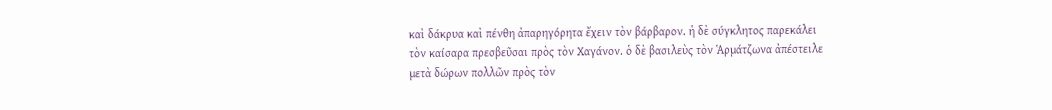καὶ δάκρυα καὶ πένθη ἀπαρηγόρητα ἔχειν τὸν βάρβαρον. ἡ δὲ σύγκλητος παρεκάλει τὸν καίσαρα πρεσβεῦσαι πρὸς τὸν Χαγάνον. ὁ δὲ βασιλεὺς τὸν Ἁρμάτζωνα ἀπέστειλε μετὰ δώρων πολλῶν πρὸς τὸν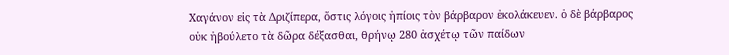Χαγάνον εἰς τὰ Δριζίπερα, ὅστις λόγοις ἠπίοις τὸν βάρβαρον ἐκολάκευεν. ὁ δὲ βάρβαρος οὐκ ἠβούλετο τὰ δῶρα δέξασθαι, θρήνῳ 280 ἀσχέτῳ τῶν παίδων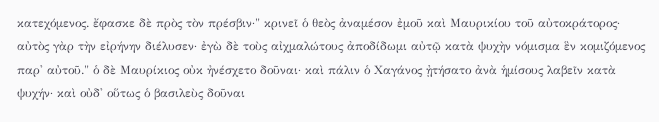κατεχόμενος. ἔφασκε δὲ πρὸς τὸν πρέσβιν·" κρινεῖ ὁ θεὸς ἀναμέσον ἐμοῦ καὶ Μαυρικίου τοῦ αὐτοκράτορος· αὐτὸς γὰρ τὴν εἰρήνην διέλυσεν· ἐγὼ δὲ τοὺς αἰχμαλώτους ἀποδίδωμι αὐτῷ κατὰ ψυχὴν νόμισμα ἓν κομιζόμενος παρ' αὐτοῦ." ὁ δὲ Μαυρίκιος οὐκ ἠνέσχετο δοῦναι· καὶ πάλιν ὁ Χαγάνος ᾐτήσατο ἀνὰ ἡμίσους λαβεῖν κατὰ ψυχήν· καὶ οὐδ' οὕτως ὁ βασιλεὺς δοῦναι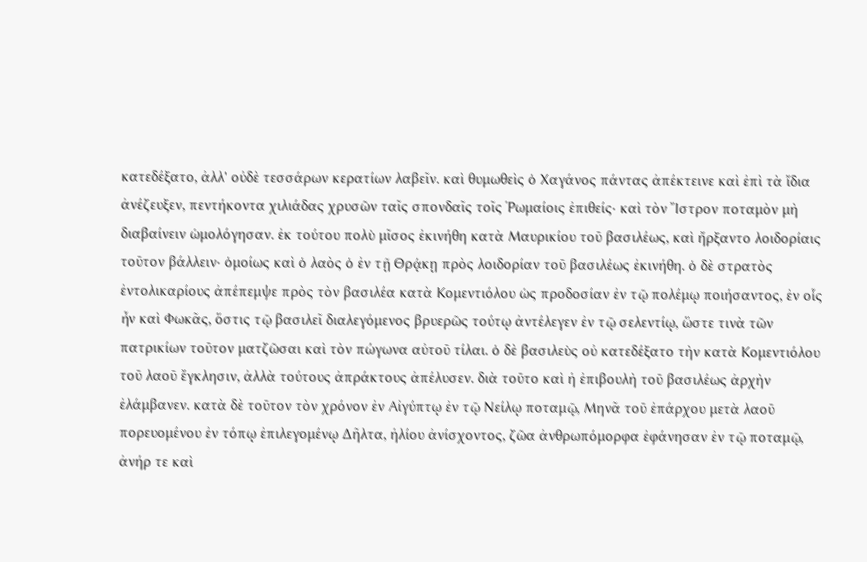κατεδέξατο, ἀλλ' οὐδὲ τεσσάρων κερατίων λαβεῖν. καὶ θυμωθεὶς ὁ Χαγάνος πάντας ἀπέκτεινε καὶ ἐπὶ τὰ ἴδια ἀνέζευξεν, πεντήκοντα χιλιάδας χρυσῶν ταῖς σπονδαῖς τοῖς Ῥωμαίοις ἐπιθείς· καὶ τὸν Ἴστρον ποταμὸν μὴ διαβαίνειν ὡμολόγησαν. ἐκ τούτου πολὺ μῖσος ἐκινήθη κατὰ Μαυρικίου τοῦ βασιλέως, καὶ ἤρξαντο λοιδορίαις τοῦτον βάλλειν· ὁμοίως καὶ ὁ λαὸς ὁ ἐν τῇ Θρᾴκῃ πρὸς λοιδορίαν τοῦ βασιλέως ἐκινήθη. ὁ δὲ στρατὸς ἐντολικαρίους ἀπέπεμψε πρὸς τὸν βασιλέα κατὰ Κομεντιόλου ὡς προδοσίαν ἐν τῷ πολέμῳ ποιήσαντος, ἐν οἷς ἦν καὶ Φωκᾶς, ὅστις τῷ βασιλεῖ διαλεγόμενος βρυερῶς τούτῳ ἀντέλεγεν ἐν τῷ σελεντίῳ, ὥστε τινὰ τῶν πατρικίων τοῦτον ματζῶσαι καὶ τὸν πώγωνα αὐτοῦ τίλαι. ὁ δὲ βασιλεὺς οὐ κατεδέξατο τὴν κατὰ Κομεντιόλου τοῦ λαοῦ ἔγκλησιν, ἀλλὰ τούτους ἀπράκτους ἀπέλυσεν. διὰ τοῦτο καὶ ἡ ἐπιβουλὴ τοῦ βασιλέως ἀρχὴν ἐλάμβανεν. κατὰ δὲ τοῦτον τὸν χρόνον ἐν Αἰγύπτῳ ἐν τῷ Νείλῳ ποταμῷ, Μηνᾶ τοῦ ἐπάρχου μετὰ λαοῦ πορευομένου ἐν τόπῳ ἐπιλεγομένῳ Δῆλτα, ἡλίου ἀνίσχοντος, ζῶα ἀνθρωπόμορφα ἐφάνησαν ἐν τῷ ποταμῷ, ἀνήρ τε καὶ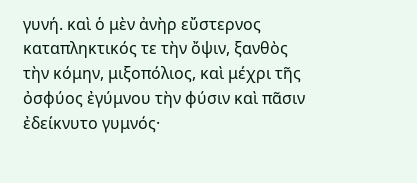γυνή. καὶ ὁ μὲν ἀνὴρ εὔστερνος καταπληκτικός τε τὴν ὄψιν, ξανθὸς τὴν κόμην, μιξοπόλιος, καὶ μέχρι τῆς ὀσφύος ἐγύμνου τὴν φύσιν καὶ πᾶσιν ἐδείκνυτο γυμνός·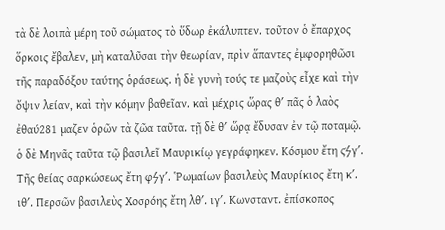τὰ δὲ λοιπὰ μέρη τοῦ σώματος τὸ ὕδωρ ἐκάλυπτεν. τοῦτον ὁ ἔπαρχος ὅρκοις ἔβαλεν, μὴ καταλῦσαι τὴν θεωρίαν, πρὶν ἅπαντες ἐμφορηθῶσι τῆς παραδόξου ταύτης ὁράσεως. ἡ δὲ γυνὴ τούς τε μαζοὺς εἶχε καὶ τὴν ὄψιν λείαν, καὶ τὴν κόμην βαθεῖαν. καὶ μέχρις ὥρας θʹ πᾶς ὁ λαὸς ἐθαύ281 μαζεν ὁρῶν τὰ ζῶα ταῦτα. τῇ δὲ θʹ ὥρᾳ ἔδυσαν ἐν τῷ ποταμῷ. ὁ δὲ Μηνᾶς ταῦτα τῷ βασιλεῖ Μαυρικίῳ γεγράφηκεν. Κόσμου ἔτη ϛϟγʹ. Τῆς θείας σαρκώσεως ἔτη φϟγʹ. Ῥωμαίων βασιλεὺς Μαυρίκιος ἔτη κʹ. ιθʹ. Περσῶν βασιλεὺς Χοσρόης ἔτη λθʹ. ιγʹ. Κωνσταντ. ἐπίσκοπος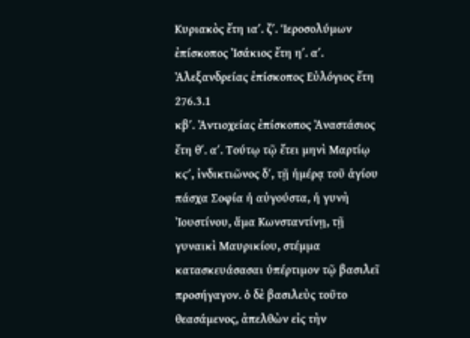Κυριακὸς ἔτη ιαʹ. ζʹ. Ἱεροσολύμων ἐπίσκοπος Ἰσάκιος ἔτη ηʹ. αʹ. Ἀλεξανδρείας ἐπίσκοπος Εὐλόγιος ἔτη
276.3.1
κβʹ. Ἀντιοχείας ἐπίσκοπος Ἀναστάσιος ἔτη θʹ. αʹ. Τούτῳ τῷ ἔτει μηνὶ Μαρτίῳ κϛʹ, ἰνδικτιῶνος δʹ, τῇ ἡμέρᾳ τοῦ ἁγίου πάσχα Σοφία ἡ αὐγούστα, ἡ γυνὴ Ἰουστίνου, ἅμα Κωνσταντίνῃ, τῇ γυναικὶ Μαυρικίου, στέμμα κατασκευάσασαι ὑπέρτιμον τῷ βασιλεῖ προσήγαγον. ὁ δὲ βασιλεὺς τοῦτο θεασάμενος, ἀπελθὼν εἰς τὴν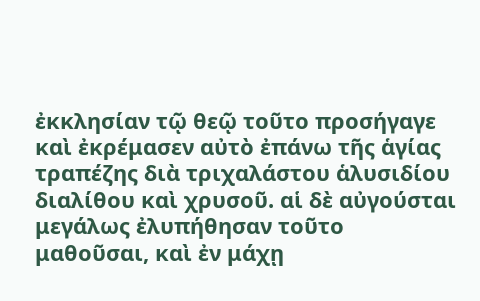ἐκκλησίαν τῷ θεῷ τοῦτο προσήγαγε καὶ ἐκρέμασεν αὐτὸ ἐπάνω τῆς ἁγίας τραπέζης διὰ τριχαλάστου ἁλυσιδίου διαλίθου καὶ χρυσοῦ. αἱ δὲ αὐγούσται μεγάλως ἐλυπήθησαν τοῦτο μαθοῦσαι, καὶ ἐν μάχῃ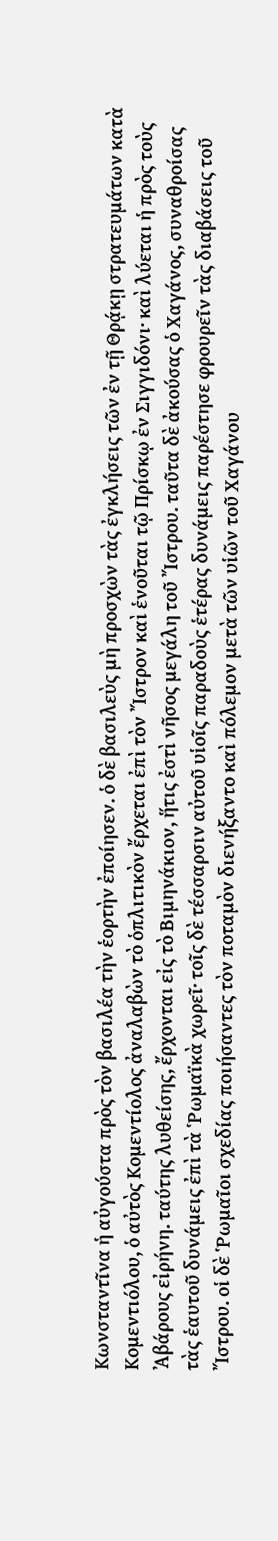Κωνσταντῖνα ἡ αὐγούστα πρὸς τὸν βασιλέα τὴν ἑορτὴν ἐποίησεν. ὁ δὲ βασιλεὺς μὴ προσχὼν τὰς ἐγκλήσεις τῶν ἐν τῇ Θρᾴκῃ στρατευμάτων κατὰ Κομεντιόλου, ὁ αὐτὸς Κομεντίολος ἀναλαβὼν τὸ ὁπλιτικὸν ἔρχεται ἐπὶ τὸν Ἴστρον καὶ ἑνοῦται τῷ Πρίσκῳ ἐν Σιγγιδόνι· καὶ λύεται ἡ πρὸς τοὺς Ἀβάρους εἰρήνη. ταύτης λυθείσης, ἔρχονται εἰς τὸ Βιμηνάκιον, ἥτις ἐστὶ νῆσος μεγάλη τοῦ Ἴστρου. ταῦτα δὲ ἀκούσας ὁ Χαγάνος, συναθροίσας τὰς ἑαυτοῦ δυνάμεις ἐπὶ τὰ Ῥωμαϊκὰ χωρεῖ· τοῖς δὲ τέσσαρσιν αὐτοῦ υἱοῖς παραδοὺς ἑτέρας δυνάμεις παρέστησε φρουρεῖν τὰς διαβάσεις τοῦ Ἴστρου. οἱ δὲ Ῥωμαῖοι σχεδίας ποιήσαντες τὸν ποταμὸν διενήξαντο καὶ πόλεμον μετὰ τῶν υἱῶν τοῦ Χαγάνου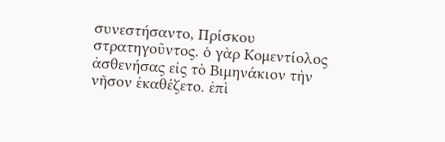συνεστήσαντο, Πρίσκου στρατηγοῦντος. ὁ γὰρ Κομεντίολος ἀσθενήσας εἰς τὸ Βιμηνάκιον τὴν νῆσον ἐκαθέζετο. ἐπὶ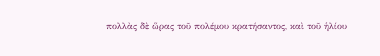πολλὰς δὲ ὥρας τοῦ πολέμου κρατήσαντος, καὶ τοῦ ἡλίου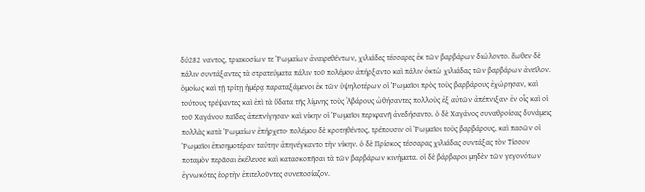δύ282 ναντος, τριακοσίων τε Ῥωμαίων ἀναιρεθέντων, χιλιάδες τέσσαρες ἐκ τῶν βαρβάρων διώλοντο. ἕωθεν δὲ πάλιν συντάξαντες τὰ στρατεύματα πάλιν τοῦ πολέμου ἀπήρξαντο καὶ πάλιν ὀκτὼ χιλιάδας τῶν βαρβάρων ἀνεῖλον. ὁμοίως καὶ τῇ τρίτῃ ἡμέρᾳ παραταξάμενοι ἐκ τῶν ὑψηλοτέρων οἱ Ῥωμαῖοι πρὸς τοὺς βαρβάρους ἐχώρησαν, καὶ τούτους τρέψαντες καὶ ἐπὶ τὰ ὕδατα τῆς λίμνης τοὺς Ἀβάρους ὠθήσαντες πολλοὺς ἐξ αὐτῶν ἀπέπνιξαν· ἐν οἷς καὶ οἱ τοῦ Χαγάνου παῖδες ἀπεπνίγησαν· καὶ νίκην οἱ Ῥωμαῖοι περιφανῆ ἀνεδήσαντο. ὁ δὲ Χαγάνος συναθροίσας δυνάμεις πολλὰς κατὰ Ῥωμαίων ἐπήρχετο· πολέμου δὲ κροτηθέντος, τρέπουσιν οἱ Ῥωμαῖοι τοὺς βαρβάρους, καὶ πασῶν οἱ Ῥωμαῖοι ἐπισημοτέραν ταύτην ἀπηνέγκαντο τὴν νίκην. ὁ δὲ Πρίσκος τέσσαρας χιλιάδας συντάξας τὸν Τίσσον ποταμὸν περᾶσαι ἐκέλευσε καὶ κατασκοπῆσαι τὰ τῶν βαρβάρων κινήματα. οἱ δὲ βάρβαροι μηδὲν τῶν γεγονότων ἐγνωκότες ἑορτὴν ἐπιτελοῦντες συνεποσίαζον.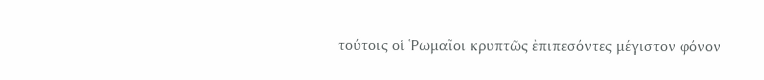τούτοις οἱ Ῥωμαῖοι κρυπτῶς ἐπιπεσόντες μέγιστον φόνον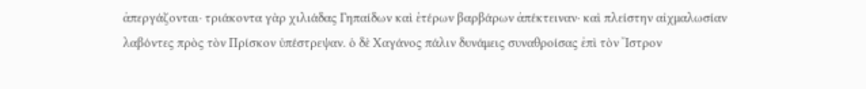ἀπεργάζονται· τριάκοντα γὰρ χιλιάδας Γηπαίδων καὶ ἑτέρων βαρβάρων ἀπέκτειναν· καὶ πλείστην αἰχμαλωσίαν λαβόντες πρὸς τὸν Πρίσκον ὑπέστρεψαν. ὁ δὲ Χαγάνος πάλιν δυνάμεις συναθροίσας ἐπὶ τὸν Ἴστρον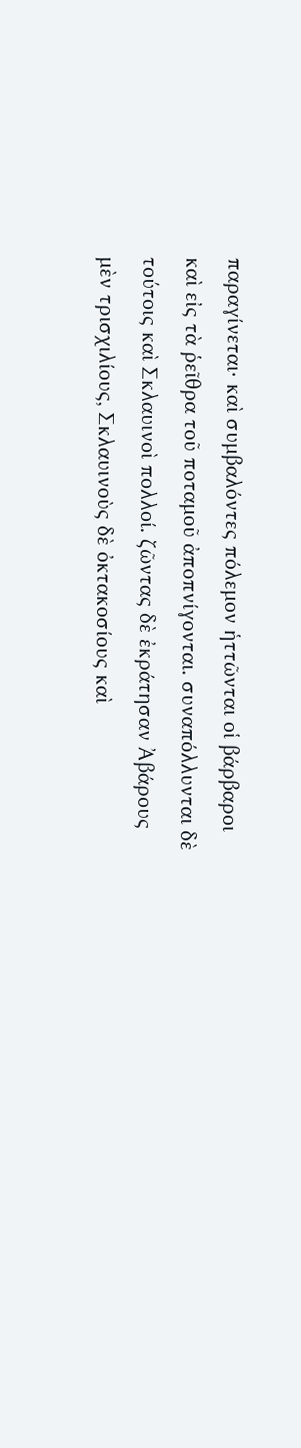παραγίνεται· καὶ συμβαλόντες πόλεμον ἡττῶνται οἱ βάρβαροι καὶ εἰς τὰ ῥεῖθρα τοῦ ποταμοῦ ἀποπνίγονται. συναπόλλυνται δὲ τούτοις καὶ Σκλαυινοὶ πολλοί. ζῶντας δὲ ἐκράτησαν Ἀβάρους μὲν τρισχιλίους, Σκλαυινοὺς δὲ ὀκτακοσίους καὶ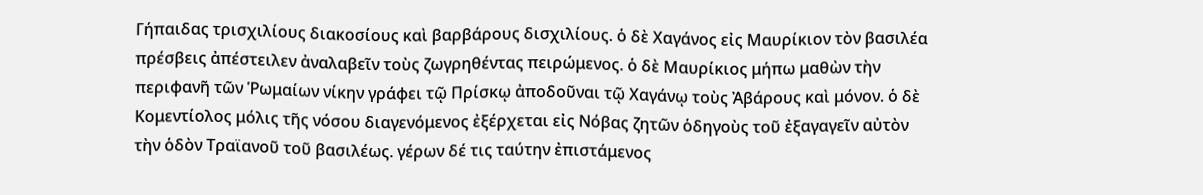Γήπαιδας τρισχιλίους διακοσίους καὶ βαρβάρους δισχιλίους. ὁ δὲ Χαγάνος εἰς Μαυρίκιον τὸν βασιλέα πρέσβεις ἀπέστειλεν ἀναλαβεῖν τοὺς ζωγρηθέντας πειρώμενος. ὁ δὲ Μαυρίκιος μήπω μαθὼν τὴν περιφανῆ τῶν Ῥωμαίων νίκην γράφει τῷ Πρίσκῳ ἀποδοῦναι τῷ Χαγάνῳ τοὺς Ἀβάρους καὶ μόνον. ὁ δὲ Κομεντίολος μόλις τῆς νόσου διαγενόμενος ἐξέρχεται εἰς Νόβας ζητῶν ὁδηγοὺς τοῦ ἐξαγαγεῖν αὐτὸν τὴν ὁδὸν Τραϊανοῦ τοῦ βασιλέως. γέρων δέ τις ταύτην ἐπιστάμενος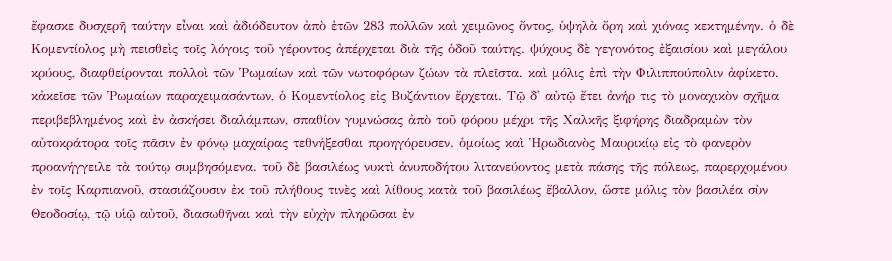ἔφασκε δυσχερῆ ταύτην εἶναι καὶ ἀδιόδευτον ἀπὸ ἐτῶν 283 πολλῶν καὶ χειμῶνος ὄντος, ὑψηλὰ ὄρη καὶ χιόνας κεκτημένην. ὁ δὲ Κομεντίολος μὴ πεισθεὶς τοῖς λόγοις τοῦ γέροντος ἀπέρχεται διὰ τῆς ὁδοῦ ταύτης. ψύχους δὲ γεγονότος ἐξαισίου καὶ μεγάλου κρύους, διαφθείρονται πολλοὶ τῶν Ῥωμαίων καὶ τῶν νωτοφόρων ζώων τὰ πλεῖστα. καὶ μόλις ἐπὶ τὴν Φιλιππούπολιν ἀφίκετο. κἀκεῖσε τῶν Ῥωμαίων παραχειμασάντων, ὁ Κομεντίολος εἰς Βυζάντιον ἔρχεται. Τῷ δ' αὐτῷ ἔτει ἀνήρ τις τὸ μοναχικὸν σχῆμα περιβεβλημένος καὶ ἐν ἀσκήσει διαλάμπων, σπαθίον γυμνώσας ἀπὸ τοῦ φόρου μέχρι τῆς Χαλκῆς ξιφήρης διαδραμὼν τὸν αὐτοκράτορα τοῖς πᾶσιν ἐν φόνῳ μαχαίρας τεθνήξεσθαι προηγόρευσεν. ὁμοίως καὶ Ἡρωδιανὸς Μαυρικίῳ εἰς τὸ φανερὸν προανήγγειλε τὰ τούτῳ συμβησόμενα. τοῦ δὲ βασιλέως νυκτὶ ἀνυποδήτου λιτανεύοντος μετὰ πάσης τῆς πόλεως, παρερχομένου ἐν τοῖς Καρπιανοῦ, στασιάζουσιν ἐκ τοῦ πλήθους τινὲς καὶ λίθους κατὰ τοῦ βασιλέως ἔβαλλον, ὥστε μόλις τὸν βασιλέα σὺν Θεοδοσίῳ, τῷ υἱῷ αὐτοῦ, διασωθῆναι καὶ τὴν εὐχὴν πληρῶσαι ἐν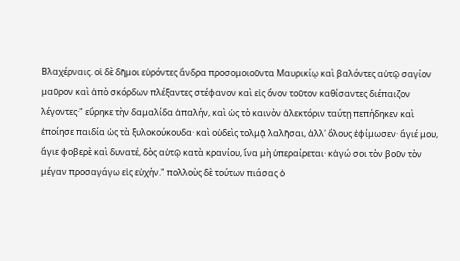Βλαχέρναις. οἱ δὲ δῆμοι εὑρόντες ἄνδρα προσομοιοῦντα Μαυρικίῳ καὶ βαλόντες αὐτῷ σαγίον μαῦρον καὶ ἀπὸ σκόρδων πλέξαντες στέφανον καὶ εἰς ὄνον τοῦτον καθίσαντες διέπαιζον λέγοντες·" εὕρηκε τὴν δαμαλίδα ἁπαλήν, καὶ ὡς τὸ καινὸν ἀλεκτόριν ταύτῃ πεπήδηκεν καὶ ἐποίησε παιδία ὡς τὰ ξυλοκούκουδα· καὶ οὐδεὶς τολμᾷ λαλῆσαι, ἀλλ' ὅλους ἐφίμωσεν· ἅγιέ μου, ἅγιε φοβερὲ καὶ δυνατέ, δὸς αὐτῷ κατὰ κρανίου, ἵνα μὴ ὑπεραίρεται· κἀγώ σοι τὸν βοῦν τὸν μέγαν προσαγάγω εἰς εὐχήν." πολλοὺς δὲ τούτων πιάσας ὁ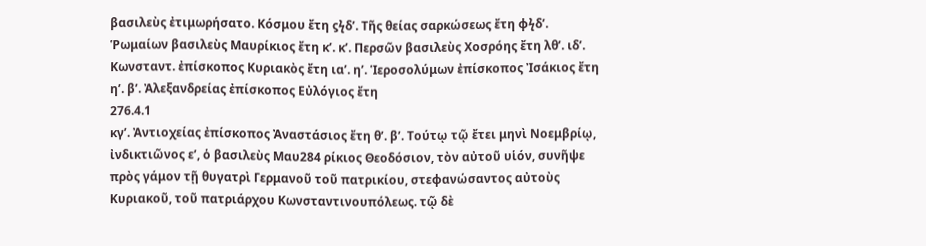βασιλεὺς ἐτιμωρήσατο. Κόσμου ἔτη ϛϟδʹ. Τῆς θείας σαρκώσεως ἔτη φϟδʹ. Ῥωμαίων βασιλεὺς Μαυρίκιος ἔτη κʹ. κʹ. Περσῶν βασιλεὺς Χοσρόης ἔτη λθʹ. ιδʹ. Κωνσταντ. ἐπίσκοπος Κυριακὸς ἔτη ιαʹ. ηʹ. Ἱεροσολύμων ἐπίσκοπος Ἰσάκιος ἔτη ηʹ. βʹ. Ἀλεξανδρείας ἐπίσκοπος Εὐλόγιος ἔτη
276.4.1
κγʹ. Ἀντιοχείας ἐπίσκοπος Ἀναστάσιος ἔτη θʹ. βʹ. Τούτῳ τῷ ἔτει μηνὶ Νοεμβρίῳ, ἰνδικτιῶνος εʹ, ὁ βασιλεὺς Μαυ284 ρίκιος Θεοδόσιον, τὸν αὐτοῦ υἱόν, συνῆψε πρὸς γάμον τῇ θυγατρὶ Γερμανοῦ τοῦ πατρικίου, στεφανώσαντος αὐτοὺς Κυριακοῦ, τοῦ πατριάρχου Κωνσταντινουπόλεως. τῷ δὲ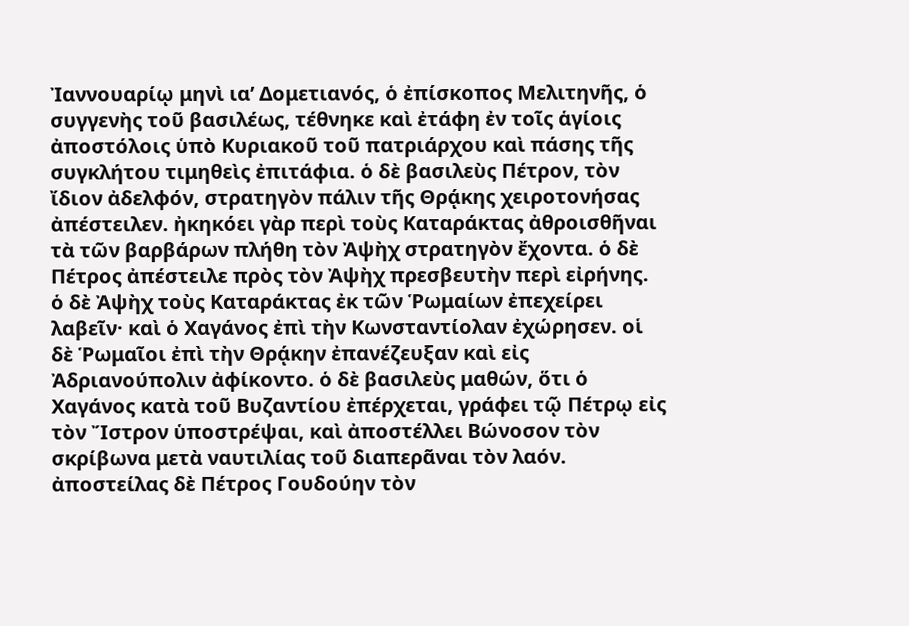Ἰαννουαρίῳ μηνὶ ιαʹ Δομετιανός, ὁ ἐπίσκοπος Μελιτηνῆς, ὁ συγγενὴς τοῦ βασιλέως, τέθνηκε καὶ ἐτάφη ἐν τοῖς ἁγίοις ἀποστόλοις ὑπὸ Κυριακοῦ τοῦ πατριάρχου καὶ πάσης τῆς συγκλήτου τιμηθεὶς ἐπιτάφια. ὁ δὲ βασιλεὺς Πέτρον, τὸν ἴδιον ἀδελφόν, στρατηγὸν πάλιν τῆς Θρᾴκης χειροτονήσας ἀπέστειλεν. ἠκηκόει γὰρ περὶ τοὺς Καταράκτας ἀθροισθῆναι τὰ τῶν βαρβάρων πλήθη τὸν Ἀψὴχ στρατηγὸν ἔχοντα. ὁ δὲ Πέτρος ἀπέστειλε πρὸς τὸν Ἀψὴχ πρεσβευτὴν περὶ εἰρήνης. ὁ δὲ Ἀψὴχ τοὺς Καταράκτας ἐκ τῶν Ῥωμαίων ἐπεχείρει λαβεῖν· καὶ ὁ Χαγάνος ἐπὶ τὴν Κωνσταντίολαν ἐχώρησεν. οἱ δὲ Ῥωμαῖοι ἐπὶ τὴν Θρᾴκην ἐπανέζευξαν καὶ εἰς Ἀδριανούπολιν ἀφίκοντο. ὁ δὲ βασιλεὺς μαθών, ὅτι ὁ Χαγάνος κατὰ τοῦ Βυζαντίου ἐπέρχεται, γράφει τῷ Πέτρῳ εἰς τὸν Ἴστρον ὑποστρέψαι, καὶ ἀποστέλλει Βώνοσον τὸν σκρίβωνα μετὰ ναυτιλίας τοῦ διαπερᾶναι τὸν λαόν. ἀποστείλας δὲ Πέτρος Γουδούην τὸν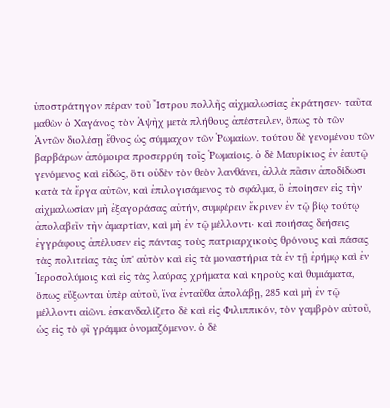ὑποστράτηγον πέραν τοῦ Ἴστρου πολλῆς αἰχμαλωσίας ἐκράτησεν· ταῦτα μαθὼν ὁ Χαγάνος τὸν Ἀψὴχ μετὰ πλήθους ἀπέστειλεν, ὅπως τὸ τῶν Ἀντῶν διολέσῃ ἔθνος ὡς σύμμαχον τῶν Ῥωμαίων. τούτου δὲ γενομένου τῶν βαρβάρων ἀπόμοιρα προσερρύη τοῖς Ῥωμαίοις. ὁ δὲ Μαυρίκιος ἐν ἑαυτῷ γενόμενος καὶ εἰδώς, ὅτι οὐδὲν τὸν θεὸν λανθάνει, ἀλλὰ πᾶσιν ἀποδίδωσι κατὰ τὰ ἔργα αὐτῶν, καὶ ἐπιλογισάμενος τὸ σφάλμα, ὃ ἐποίησεν εἰς τὴν αἰχμαλωσίαν μὴ ἐξαγοράσας αὐτήν, συμφέρειν ἔκρινεν ἐν τῷ βίῳ τούτῳ ἀπολαβεῖν τὴν ἁμαρτίαν, καὶ μὴ ἐν τῷ μέλλοντι· καὶ ποιήσας δεήσεις ἐγγράφους ἀπέλυσεν εἰς πάντας τοὺς πατριαρχικοὺς θρόνους καὶ πάσας τὰς πολιτείας τὰς ὑπ' αὐτὸν καὶ εἰς τὰ μοναστήρια τὰ ἐν τῇ ἐρήμῳ καὶ ἐν Ἱεροσολύμοις καὶ εἰς τὰς λαύρας χρήματα καὶ κηροὺς καὶ θυμιάματα, ὅπως εὔξωνται ὑπὲρ αὐτοῦ, ἵνα ἐνταῦθα ἀπολάβῃ, 285 καὶ μὴ ἐν τῷ μέλλοντι αἰῶνι. ἐσκανδαλίζετο δὲ καὶ εἰς Φιλιππικόν, τὸν γαμβρὸν αὐτοῦ, ὡς εἰς τὸ φῖ γράμμα ὀνομαζόμενον. ὁ δὲ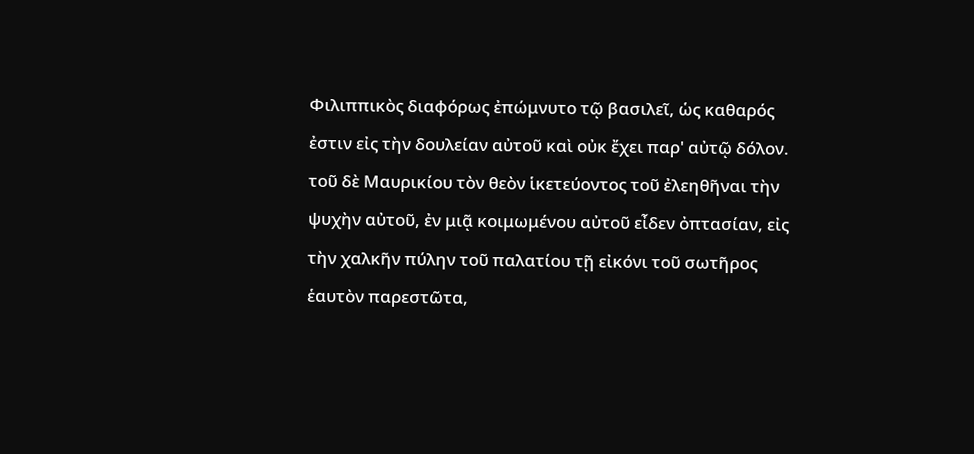Φιλιππικὸς διαφόρως ἐπώμνυτο τῷ βασιλεῖ, ὡς καθαρός ἐστιν εἰς τὴν δουλείαν αὐτοῦ καὶ οὐκ ἔχει παρ' αὐτῷ δόλον. τοῦ δὲ Μαυρικίου τὸν θεὸν ἱκετεύοντος τοῦ ἐλεηθῆναι τὴν ψυχὴν αὐτοῦ, ἐν μιᾷ κοιμωμένου αὐτοῦ εἶδεν ὀπτασίαν, εἰς τὴν χαλκῆν πύλην τοῦ παλατίου τῇ εἰκόνι τοῦ σωτῆρος ἑαυτὸν παρεστῶτα,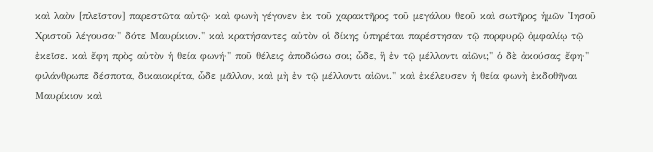καὶ λαὸν [πλεῖστον] παρεστῶτα αὐτῷ· καὶ φωνὴ γέγονεν ἐκ τοῦ χαρακτῆρος τοῦ μεγάλου θεοῦ καὶ σωτῆρος ἡμῶν Ἰησοῦ Χριστοῦ λέγουσα·" δότε Μαυρίκιον." καὶ κρατήσαντες αὐτὸν οἱ δίκης ὑπηρέται παρέστησαν τῷ πορφυρῷ ὀμφαλίῳ τῷ ἐκεῖσε. καὶ ἔφη πρὸς αὐτὸν ἡ θεία φωνή·" ποῦ θέλεις ἀποδώσω σοι; ὧδε, ἢ ἐν τῷ μέλλοντι αἰῶνι;" ὁ δὲ ἀκούσας ἔφη·" φιλάνθρωπε δέσποτα, δικαιοκρίτα, ὧδε μᾶλλον, καὶ μὴ ἐν τῷ μέλλοντι αἰῶνι." καὶ ἐκέλευσεν ἡ θεία φωνὴ ἐκδοθῆναι Μαυρίκιον καὶ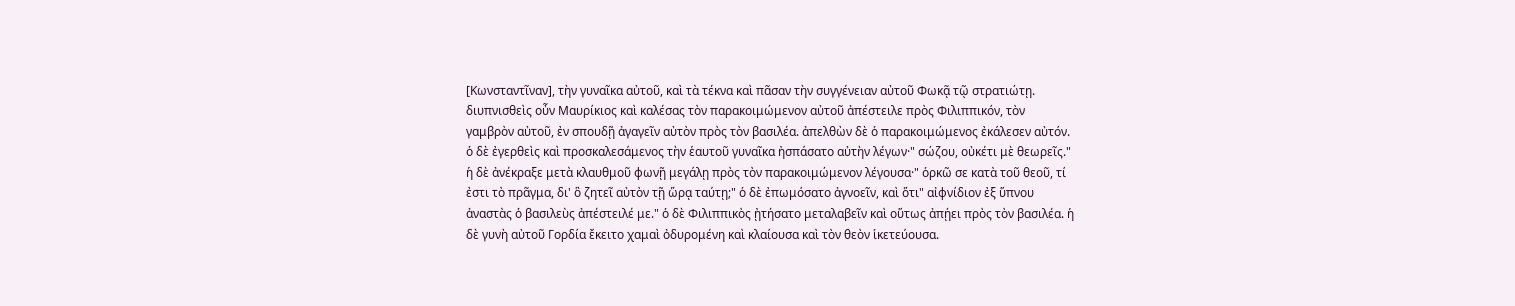[Κωνσταντῖναν], τὴν γυναῖκα αὐτοῦ, καὶ τὰ τέκνα καὶ πᾶσαν τὴν συγγένειαν αὐτοῦ Φωκᾷ τῷ στρατιώτῃ. διυπνισθεὶς οὖν Μαυρίκιος καὶ καλέσας τὸν παρακοιμώμενον αὐτοῦ ἀπέστειλε πρὸς Φιλιππικόν, τὸν γαμβρὸν αὐτοῦ, ἐν σπουδῇ ἀγαγεῖν αὐτὸν πρὸς τὸν βασιλέα. ἀπελθὼν δὲ ὁ παρακοιμώμενος ἐκάλεσεν αὐτόν. ὁ δὲ ἐγερθεὶς καὶ προσκαλεσάμενος τὴν ἑαυτοῦ γυναῖκα ἠσπάσατο αὐτὴν λέγων·" σώζου, οὐκέτι μὲ θεωρεῖς." ἡ δὲ ἀνέκραξε μετὰ κλαυθμοῦ φωνῇ μεγάλῃ πρὸς τὸν παρακοιμώμενον λέγουσα·" ὁρκῶ σε κατὰ τοῦ θεοῦ, τί ἐστι τὸ πρᾶγμα, δι' ὃ ζητεῖ αὐτὸν τῇ ὥρᾳ ταύτῃ;" ὁ δὲ ἐπωμόσατο ἀγνοεῖν, καὶ ὅτι" αἰφνίδιον ἐξ ὕπνου ἀναστὰς ὁ βασιλεὺς ἀπέστειλέ με." ὁ δὲ Φιλιππικὸς ᾐτήσατο μεταλαβεῖν καὶ οὕτως ἀπῄει πρὸς τὸν βασιλέα. ἡ δὲ γυνὴ αὐτοῦ Γορδία ἔκειτο χαμαὶ ὀδυρομένη καὶ κλαίουσα καὶ τὸν θεὸν ἱκετεύουσα.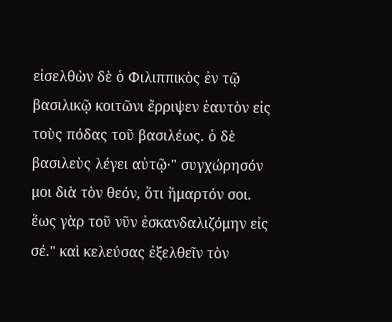εἰσελθὼν δὲ ὁ Φιλιππικὸς ἐν τῷ βασιλικῷ κοιτῶνι ἔρριψεν ἑαυτὸν εἰς τοὺς πόδας τοῦ βασιλέως. ὁ δὲ βασιλεὺς λέγει αὐτῷ·" συγχώρησόν μοι διὰ τὸν θεόν, ὅτι ἥμαρτόν σοι. ἕως γὰρ τοῦ νῦν ἐσκανδαλιζόμην εἰς σέ." καὶ κελεύσας ἐξελθεῖν τὸν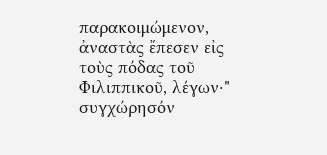παρακοιμώμενον, ἀναστὰς ἔπεσεν εἰς τοὺς πόδας τοῦ Φιλιππικοῦ, λέγων·" συγχώρησόν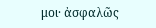μοι· ἀσφαλῶς